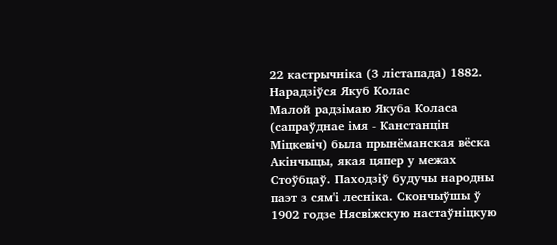22 кастрычніка (3 лістапада) 1882. Нарадзіўся Якуб Колас
Малой радзімаю Якуба Коласа (сапраўднае імя - Канстанцін Міцкевіч) была прынёманская вёска Акінчыцы, якая цяпер у межах Стоўбцаў. Паходзіў будучы народны паэт з сям'і лесніка. Скончыўшы ў 1902 годзе Нясвіжскую настаўніцкую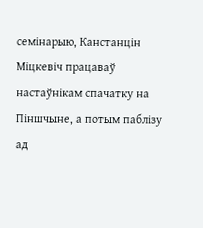семінарыю, Канстанцін Міцкевіч працаваў настаўнікам спачатку на Піншчыне, а потым паблізу ад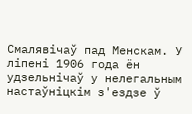Смалявічаў пад Менскам. У ліпені 1906 года ён удзельнічаў у нелегальным настаўніцкім з'ездзе ў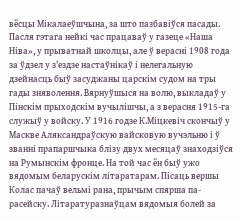вёсцы Мікалаеўшчына, за што пазбавіўся пасады. Пасля гэтага нейкі час працаваў у газеце «Наша Ніва», у прыватнай школцы, але ў верасні 1908 года за ўдзел у з'ездзе настаўнікаў і нелегальную дзейнасць быў засуджаны царскім судом на тры гады зняволення. Вярнуўшыся на волю, выкладаў у Пінскім прыходскім вучылішчы, а з верасня 1915-га служыў у войску. У 1916 годзе К.Міцкевіч скончыў у Маскве Аляксандраўскую вайсковую вучэльню і ў званні прапаршчыка блізу двух месяцаў знаходзіўся на Румынскім фронце. На той час ён быў ужо вядомым беларускім літаратарам. Пісаць вершы Колас пачаў вельмі рана, прычым спярша па-расейску. Літаратуразнаўцам вядомыя болей за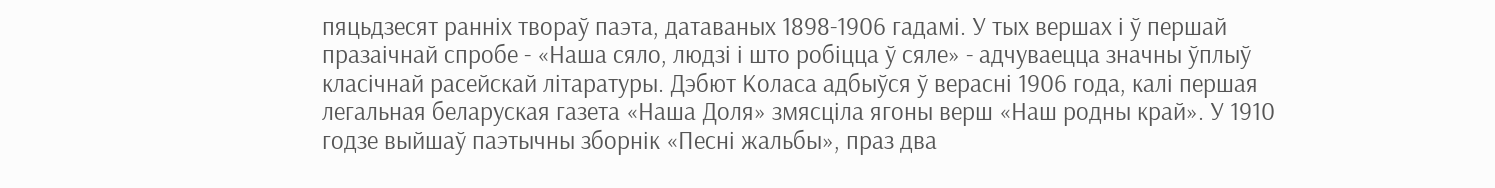пяцьдзесят ранніх твораў паэта, датаваных 1898-1906 гадамі. У тых вершах і ў першай празаічнай спробе - «Наша сяло, людзі і што робіцца ў сяле» - адчуваецца значны ўплыў класічнай расейскай літаратуры. Дэбют Коласа адбыўся ў верасні 1906 года, калі першая легальная беларуская газета «Наша Доля» змясціла ягоны верш «Наш родны край». У 1910 годзе выйшаў паэтычны зборнік «Песні жальбы», праз два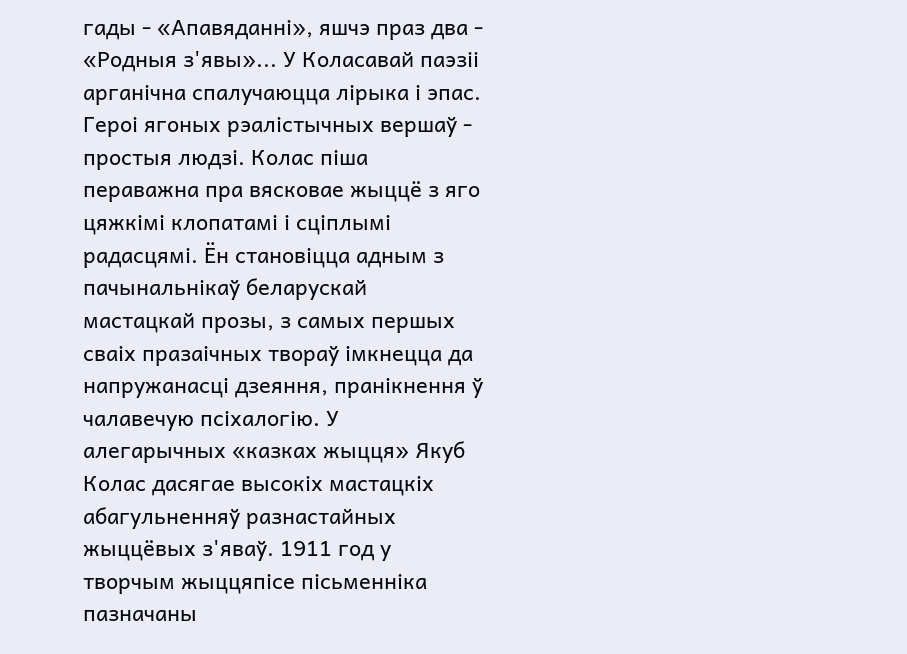гады - «Апавяданні», яшчэ праз два - «Родныя з'явы»... У Коласавай паэзіі арганічна спалучаюцца лірыка і эпас. Героі ягоных рэалістычных вершаў - простыя людзі. Колас піша пераважна пра вясковае жыццё з яго цяжкімі клопатамі і сціплымі радасцямі. Ён становіцца адным з пачынальнікаў беларускай мастацкай прозы, з самых першых сваіх празаічных твораў імкнецца да напружанасці дзеяння, пранікнення ў чалавечую псіхалогію. У алегарычных «казках жыцця» Якуб Колас дасягае высокіх мастацкіх абагульненняў разнастайных жыццёвых з'яваў. 1911 год у творчым жыццяпісе пісьменніка пазначаны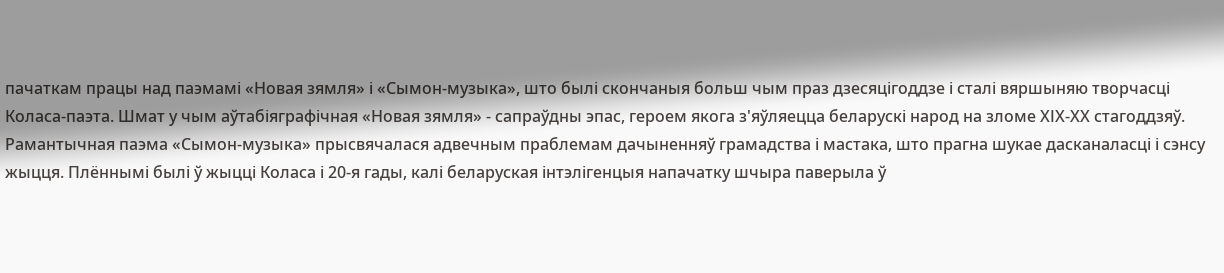пачаткам працы над паэмамі «Новая зямля» і «Сымон-музыка», што былі скончаныя больш чым праз дзесяцігоддзе і сталі вяршыняю творчасці Коласа-паэта. Шмат у чым аўтабіяграфічная «Новая зямля» - сапраўдны эпас, героем якога з'яўляецца беларускі народ на зломе ХІХ-ХХ стагоддзяў. Рамантычная паэма «Сымон-музыка» прысвячалася адвечным праблемам дачыненняў грамадства і мастака, што прагна шукае дасканаласці і сэнсу жыцця. Плённымі былі ў жыцці Коласа і 20-я гады, калі беларуская інтэлігенцыя напачатку шчыра паверыла ў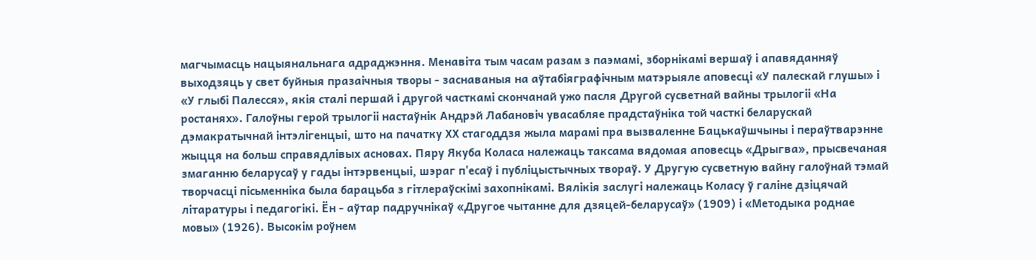магчымасць нацыянальнага адраджэння. Менавіта тым часам разам з паэмамі, зборнікамі вершаў і апавяданняў выходзяць у свет буйныя празаічныя творы - заснаваныя на аўтабіяграфічным матэрыяле аповесці «У палескай глушы» і «У глыбі Палесся», якія сталі першай і другой часткамі скончанай ужо пасля Другой сусветнай вайны трылогіі «На ростанях». Галоўны герой трылогіі настаўнік Андрэй Лабановіч увасабляе прадстаўніка той часткі беларускай дэмакратычнай інтэлігенцыі, што на пачатку ХХ стагоддзя жыла марамі пра вызваленне Бацькаўшчыны і пераўтварэнне жыцця на больш справядлівых асновах. Пяру Якуба Коласа належаць таксама вядомая аповесць «Дрыгва», прысвечаная змаганню беларусаў у гады інтэрвенцыі, шэраг п'есаў і публіцыстычных твораў. У Другую сусветную вайну галоўнай тэмай творчасці пісьменніка была барацьба з гітлераўскімі захопнікамі. Вялікія заслугі належаць Коласу ў галіне дзіцячай літаратуры і педагогікі. Ён - аўтар падручнікаў «Другое чытанне для дзяцей-беларусаў» (1909) і «Методыка роднае мовы» (1926). Высокім роўнем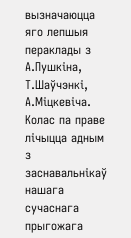вызначаюцца яго лепшыя пераклады з А.Пушкіна, Т.Шаўчэнкі, А.Міцкевіча. Колас па праве лічыцца адным з заснавальнікаў нашага сучаснага прыгожага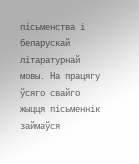пісьменства і беларускай літаратурнай мовы. На працягу ўсяго свайго жыцця пісьменнік займаўся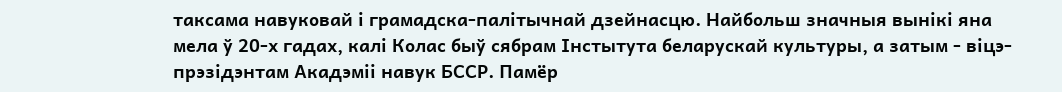таксама навуковай і грамадска-палітычнай дзейнасцю. Найбольш значныя вынікі яна мела ў 20-х гадах, калі Колас быў сябрам Інстытута беларускай культуры, а затым - віцэ-прэзідэнтам Акадэміі навук БССР. Памёр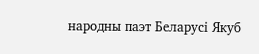народны паэт Беларусі Якуб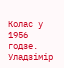Колас у 1956 годзе.
Уладзімір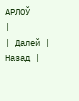АРЛОЎ
|
| Далей | Назад |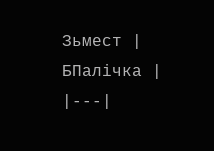Зьмест | БПалічка |
|---|